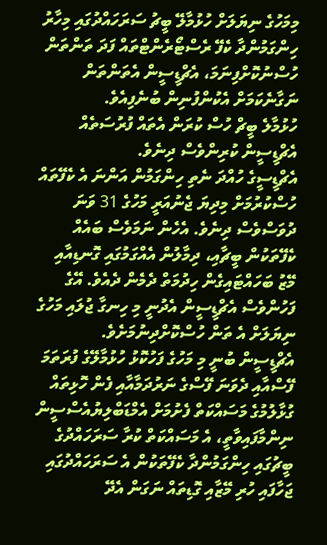މިމަހުގެ ނިޔަލަށް ހުޅުމާލޭ ބީޗު ސަރަހައްދުގައި މިހާރު ހިންގަމުންދާ ކެފޭ ރެސްޓޯރެންޓްތައް ފަދަ ތަންތަން ހުސްނުކޮށްފިނަމަ، އެޗްޑީސީން އެތަންތަން ނަގާނެކަމަށް އެކުންފުނިން ބުނެފިއެވެ.
ހުޅުމާލެ ބީޗް ހުސް ކުރަން އެތައް ފުރުސަތެއް އެޗްޑީސީން ކުރިންވެސް ދިނެވެ.
އެޗްޑީސީގެ ހުއްދަ ނެތި ހިންގަމުން އަންނަ އެ ކެފޭތައް ހުސްކުރުމަށް މިދިޔަ ޖެނުއަރީ މަހުގެ 31 ވަނަ ދުވަސްވެސް ދިނެވެ. އެހެން ނަމަވެސް ބައެއް ކެފޭތަކުން ބީޗާއި، ދިމާލުން އެއްގަމުގައި ގޮނޑިއާއި މޭޒު ބަހައްޓައިގެން ހިދުމަތް ދެމެން ދެއެވެ. އޭގެ ފަހުންވެސް އެޗްޑީސީން އެދުނީ މި ހިނގާ ޖުލައި މަހުގެ ނިޔަލަށް އެ ތަން ހުސްކޮށްދިނުމަށެވެ.
އެޗްޑީސީން ބުނީ މި މަހުގެ ފަހުކޮޅު ހުޅުމާލޭގެ ފުރަތަމަ ފޭސްއާއި ދެވަނަ ފޭސްގެ ނަރުދަމާއާއި ފެން ހޮޅިތައް ގުޅާލުމުގެ މަސައްކަތް ފެށުމަށް އެމްޑަބްލިޔުއެސްސީން ނިންމާފައިވާތީ، އެ މަސައްކަތް ކުރާ ސަރަހައްދުގެ ބީޗުގައި ހިންގަމުންދާ ކެފޭތަކުން އެ ސަރަހައްދުގައި ޖަހާފައި ހުރި މޭޒާއި ގޮޑިތައް ނަގަން އެދޭ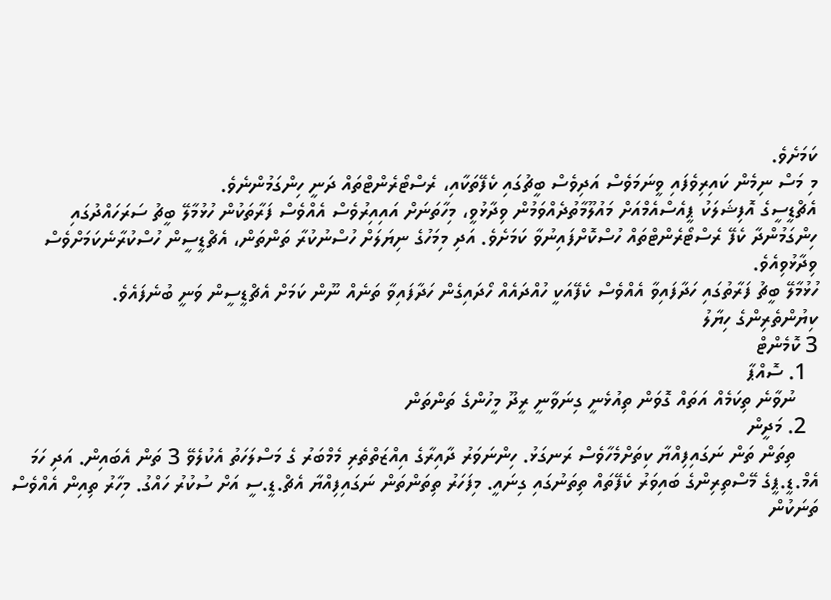ކަމަށެވެ.
މި މަސް ނިމެން ކައިރިވެފައި ވީނަމަވެސް އަދިވެސް ބީޗުގައި ކެފޭތަކާއި، ރެސްޓޯރެންޓްތައް ދަނީ ހިންގަމުންނެވެ.
އެޗްޑީސީގެ އޮފިޝަލަކު ޕީއެސްއެމްއަށް މައުލޫމާތުދެއްވަމުން ވިދާޅުވީ، މިހާތަނަށް އައިއިރުވެސް އެއްވެސް ފަރާތަކުން ހުޅުމާލޭ ބީޗު ސަރަހައްދުގައި ހިންގަމުންދާ ކެފޭ ރެސްޓޯރެންޓްތައް ހުސްކޮށްފައިނުވާ ކަމަށެވެ. އަދި މިމަހުގެ ނިޔަލަށް ހުސްނުކުރާ ތަންތަން، އެޗްޑީސީން ހުސްކުރާނެކަމަށްވެސް ވިދާޅުވިއެވެ.
ހުޅުމާލޭ ބީޗު ފަރާތުގައި ހަދާފައިވާ އެއްވެސް ކެފޭއަކީ ހުއްދައެއް ހޯދައިގެން ހަދާފައިވާ ތަނެއް ނޫން ކަމަށް އެޗްޑީސީން ވަނީ ބުނެފައެވެ.
ކިޔުންތެރިންގެ ހިޔާލު
3 ކޮމެންޓް
  1. ސޮއްޕާ
    ނުވާނެ ތިކަމެއް އަތައް ގޮވަން ތިއުޅެނީ ގިނަވާނީ ރީދޫ މީހުންގެ ތަންތަން
  2. މަދީން
    ތިތަން ތަން ނަގައިފިއްޔާ ކިތަށްމެހާވެސް ރަނގަޅު. ހިންނަވަރު ދާއިރާގެ އިއްޒަތްތެރި މެމްބަރު ގެ މަސްލަހަތު އެކުލެވޭ 3 ތަން އެބައިން. އަދި ހަމަ އެމް.ޑީ.ޕީގެ މޭސްތިރިންގެ ބައިވަރު ކެފޭތައް ތިތަނުގައި ގިނައީ. މިފަހަރު ތިތަންތަން ނަގައިފިއްޔާ އެޗް.ޑީ.ސީ އަށް ސުކުރު ހައްގު. މިހާރު ތިއިން އެއްވެސް ތަނަކުން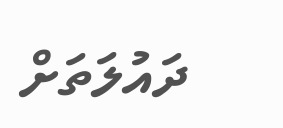ދައުލަތަށް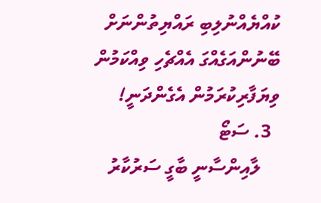ކުއްޔެއްނުލިބި ރައްޔިތުންނަށް ބޭނުންއަގެއްގަ އެއްޗެހި ވިއްކަމުން ވިޔަފާރިކުރަމުން އެގެންދަނީ!
  3. ސަޓޯ
    ލާއިންސާނީ ބާގީ ސަރުކާރު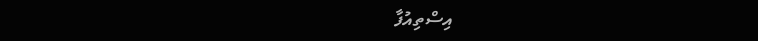އިސްތިއުފާ